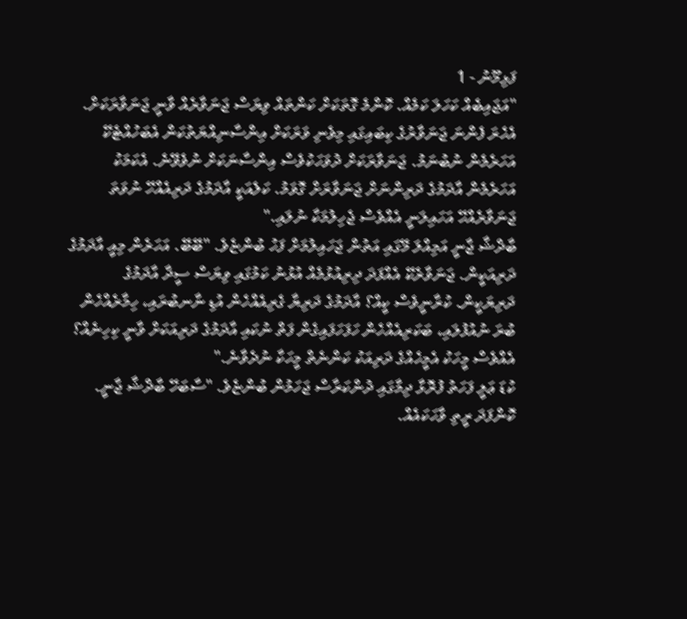ފަޅިމޫނު - 1
"އަޖައިބެއް ކަހަލަ ކަމެއް. ކޮންމެ ގޮތަކަށް ކަންތައް ވިޔަސް ޖަނަވާރެއް ވާނީ ޖަނަވާރަކަށް. އެހެރަ ފެންނަ ޖަނަވާރުގެ ކިބައިގައި މިވެނި ވަރަކަށް އިންސާނިއްޔަތުކަން އެބަހުއްޓެކޭ އަހަރެމެން ނުބުނަމު. ޖަނަވާރަކަށް ދުވަހަކުވެސް އިންސާނަކަށް ނުވެވޭނެ. އެކަމަކު އަހަރެމެން އާދަމުގެ ދަރިންނަށް ޖަނަވާރަށް ގޮވަމު. ކަލެއަކީ އާދަމުގެ ދަރިއެއްހޭ ނުވަތަ ޖަނަވާރެއްހޭ އަހައިލަނީ އެއްވެސް ޖެހިލުމަކާ ނުލައި."
ބާދްޝާ ޖާނީ އަމިއްލަ މޭގައި އަތުން ޖަހައިލުމަށް ފަހު ބުންޏެވެ. "ބޭބޭ. އަހަރެން މިއީ އާދަމުގެ ދަރިއަކީން. ޖަނަވާރެކޭ އެއްފަދަ ދިރިއުޅުމެއް އުޅުނު ކަމުގައި ވިޔަސް ސީދާ އާދަމުގެ ދަރިޔަކީން. ކުރާނީވެސް ކީއް؟ އާދަމުގެ ދަރިޔާ ގެރިއެއްހެން އުޑި ނާނބުރައި، ހިމާރެއްހެން ބުރަ ނުއުފުލައި، ބަކަރިއެއްހެން ހަފަހަފައިގެން ފަތް ނުކައި އާދަމުގެ ދަރިއަކަށް ވާނީ ކިހިނެއް؟ އެއްވެސް މީހަކު އެމީހެއްގެ ދަރިއަކު ކަންނެތް މީހަކާ ނުދެވާނެ."
ކުޑަ ޢަލީ ފަހަތު ފުރޮޅާ ދިމާގައި ދުންކަރާސް ޖަހަމުން ބުންޏެވެ. "ސާބަހޭ ބާދްޝާ ޖާނީ. ކޮންފަދަ ރީތި ވާހަކައެއް.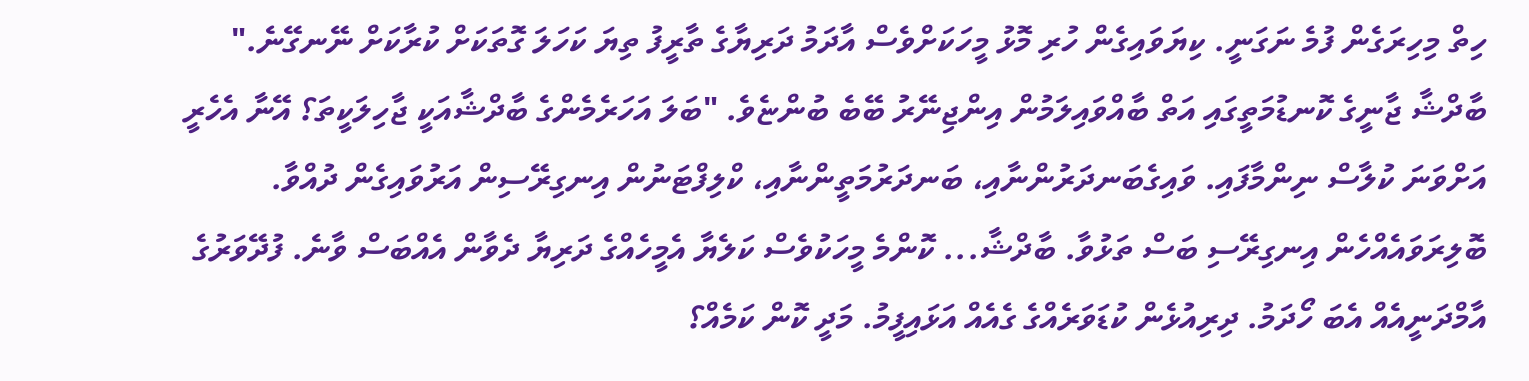ހިތް މިހިރަގެން ފުމެ ނަގަނީ. ކިޔަވައިގެން ހުރި މޮޅު މީހަކަށްވެސް އާދަމު ދަރިޔާގެ ތާރީފު ތިޔަ ކަހަލަ ގޮތަކަށް ކުރާކަށް ނޭނގޭނެ."
ބާދްޝާ ޖާނީގެ ކޮނޑުމަތީގައި އަތް ބާއްވައިލަމުން އިންޖިނޭރު ބޭބެ ބުންޏެވެ. "ބަލަ އަހަރެމެންގެ ބާދްޝާއަކީ ޖާހިލަކީތަ؟ އޭނާ އެހެރީ އަށްވަނަ ކުލާސް ނިންމާފައި. ވައިގެބަނދަރުންނާއި، ބަނދަރުމަތީންނާއި، ކްލިފްޓަނުން އިނގިރޭސިން އަރުވައިގެން ދުއްވާ. ބޮލިރަވައެއްހެން އިނގިރޭސި ބަސް ތަޅުވާ. ބާދްޝާ... ކޮންމެ މީހަކުވެސް ކަލެޔާ އެމީހެއްގެ ދަރިޔާ ދެވާން އެއްބަސް ވާނެ. ފުދޭވަރުގެ އާމްދަނީއެއް އެބަ ހޯދަމު. ދިރިއުޅެން ކުޑަވަރެއްގެ ގެއެއް އަޅައިފީމު. މަދީ ކޮން ކަމެއް؟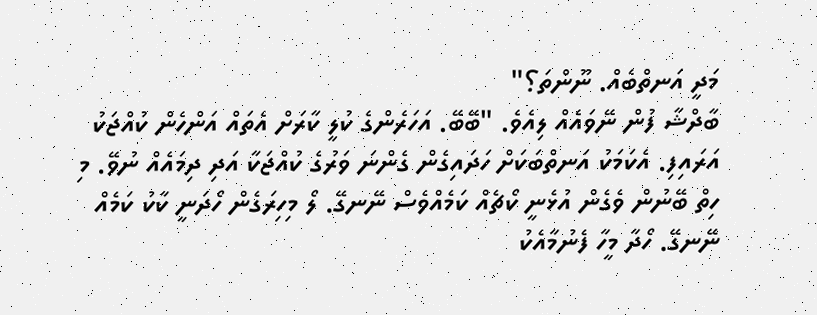މަދީ އަނތްބެއް. ނޫންތަ؟"
ބާދްޝާ ފުން ނޭވައެއް ލިއެވެ. "ބޭބޭ. އަހަރެންގެ ކުލީ ކާރަށް އެތައް އަންހެން ކުއްޖަކު އަރައިފި. އެކަމަކު އަނތްބަކަށް ހަދައިގެން ގެންނަ ވަރުގެ ކުއްޖަކާ އަދި ދިމައެއް ނުވޭ. މި ހިތް ބޭނުން ވެގެން އުޅެނީ ކޯޗެއް ކަމެއްވެސް ނޭނގޭ. ލޯ މިހިރަގެން ހޯދަނީ ކާކު ކަމެއް ނޭނގޭ. ހޯދާ މީހާ ފެނުމާއެކު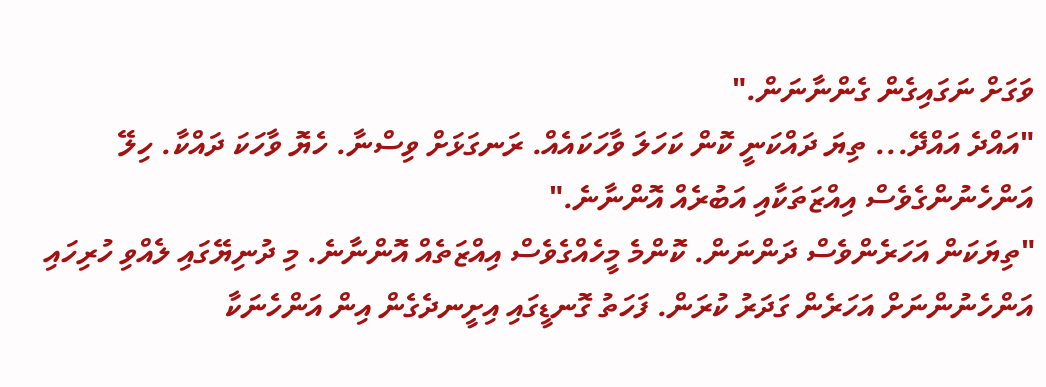ވަގަށް ނަގައިގެން ގެންނާނަން."
"އައްދެ އައްދޭ... ތިޔަ ދައްކަނީ ކޮން ކަހަލަ ވާހަކައެއް. ރަނގަޅަށް ވިސްނާ. ހެޔޮ ވާހަކަ ދައްކާ. ހިލޭ އަންހެނުންގެވެސް އިއްޒަތަކާއި އަބުރެއް އޮންނާނެ."
"ތިޔަކަން އަހަރެންވެސް ދަންނަން. ކޮންމެ މީހެއްގެވެސް އިއްޒަތެއް އޮންނާނެ. މި ދުނިޔޭގައި ލެއްވި ހުރިހައި އަންހެނުންނަށް އަހަރެން ގަދަރު ކުރަން. ފަހަތު ގޮނޑީގައި އިށީނދެގެން އިން އަންހެނަކާ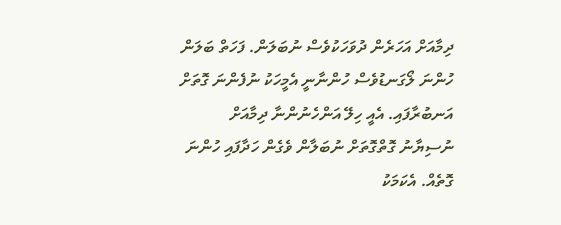ދިމާއަށް އަހަރެން ދުވަހަކުވެސް ނުބަލަން. ފަހަތް ބަލަން ހުންނަ ލޯގަނޑުވެސް ހުންނާނީ އެމީހަކު ނުފެންނަ ގޮތަށް އަނބުރާފައި. އެއީ ހިލޭ އަންހެނުންނާ ދިމާއަށް ނުސިޔާނު ގޮތްގޮތަށް ނުބަލާން ވެގެން ހަދާފައި ހުންނަ ގޮތެއް. އެކަމަކު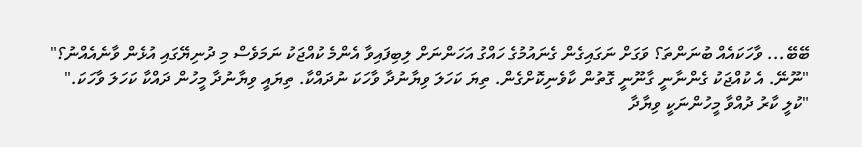ބޭބޭ... ވާހަކައެއް ބުނަންތަ؟ ވަގަށް ނަގައިގެން ގެނައުމުގެ ހައްގު އަހަންނަށް ލިބިފައިވާ އެންމެ ކުއްޖަކު ނަމަވެސް މި ދުނިޔޭގައި އުޅެން ވާނެއެއްނު؟"
"ނޫނޭ. އެ ކުއްޖަކު ގެންނާނީ ގާނޫނީ ގޮތުން ކާވެނިކޮށްގެން. ތިޔަ ކަހަލަ ވިޔާނުދާ ވާހަކަ ނުދައްކާ. ތިޔައީ ވިޔާނުދާ މީހުން ދައްކާ ކަހަލަ ވާހަކަ."
"ކުލީ ކާރު ދުއްވާ މީހުންނަކީ ވިޔާދާ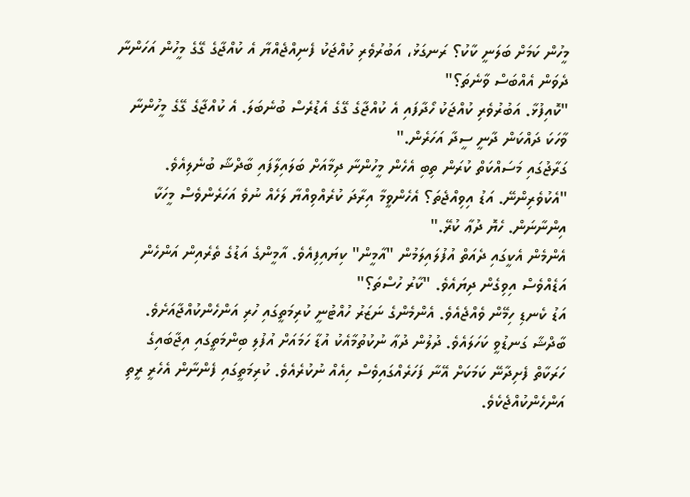މީހުން ކަމަށް ބަލަނީ ކާކު؟ ރަނގަޅު، އަބުރުވެރި ކުއްޖަކު ފެނިއްޖެއްޔާ އެ ކުއްޖާގެ ގޭގެ މީހުން އަހަންނާ ދެވަން އެއްބަސް ވާނެތަ؟"
"ކޮއިފުޅާ. އަބުރުވެރި ކުއްޖަކު ހޯދާފައި އެ ކުއްޖާގެ ގޭގެ އެޑުރެސް ބުނެބަލަ. އެ ކުއްޖާގެ ގޭގެ މީހުންނާ ވާހަކަ ދައްކަން ދާނީ ސީދާ އަހަރެން."
ގަރާޖުގައި މަސައްކަތް ކުރަން ތިބި އެހެން މީހުންނާ ދިމާއަށް ބަލައިލާފައި ބާދްޝާ ބުނެލިއެވެ. "އެކުވެރިންނޭ. އަޑު އިވިއްޖެތަ؟ އެހެންވީމާ އިރާދަ ކުރެއްވިއްޔާ ލަހެއް ނުވެ އަހަރެންވެސް މީހަކާ އިންނާނަން. ހެޔޮ ދުޢާ ކުރޭ."
އެންމެން އެކީގައި ދެއަތް އުފުލައިލަމުން "އާމީން" ކިޔައިފިއެވެ. އާމީންގެ އަޑުގެ ތެރެއިން އަންހެން އަޑެއްވެސް އިވިގެން ދިޔައެވެ. "ކާރު ހުސްތަ؟"
އަޑު ކެނޑި ހިމޭން ވެއްޖެއެވެ. އެންމެންގެ ނަޒަރު ހުއްޓުނީ ކުރިމަތީގައި ހުރި އަންހެންކުއްޖާއަށެވެ. ބާދްޝާ ގަނޑުވީ ކަހަލައެވެ. ދުލުން ދުޢާ ނުކުތުމާއެކު އުޑާ ހަމައަށް އުފުލި ބިންމަތީގައި އިޖާބައިގެ ހަރަކާތް ފެށިދާނޭ ކަމަކަށް އޭނާ ފަހަރެއްގައިވެސް ހިއެއް ނުކުރެއެވެ. ކުރިމަތީގައި ފެންނާން އެހެރީ ރީތި އަންހެންކުއްޖެކެވެ.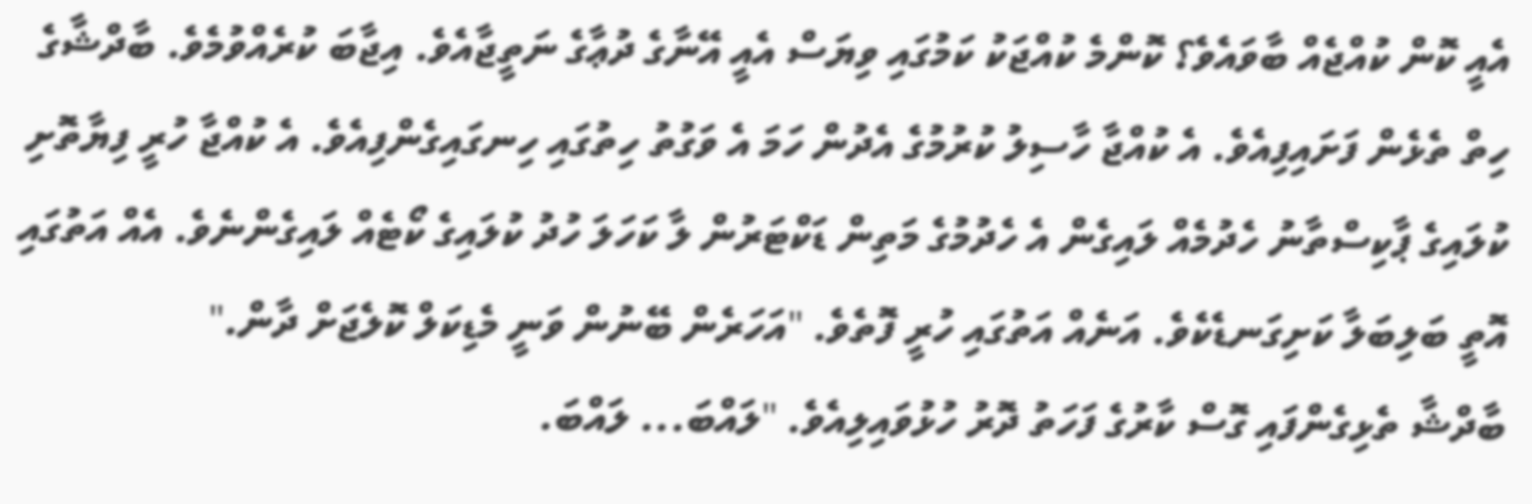އެއީ ކޮން ކުއްޖެއް ބާވައެވެ؟ ކޮންމެ ކުއްޖަކު ކަމުގައި ވިޔަސް އެއީ އޭނާގެ ދުޢާގެ ނަތީޖާއެވެ. އިޖާބަ ކުރެއްވުމެވެ. ބާދްޝާގެ ހިތް ތެޅެން ފަށައިފިއެވެ. އެ ކުއްޖާ ހާސިލު ކުރުމުގެ އެދުން ހަމަ އެ ވަގުތު ހިތުގައި ހިނގައިގެންފިއެވެ. އެ ކުއްޖާ ހުރީ ފިޔާތޮށި ކުލައިގެ ޕާކިސްތާނު ހެދުމެއް ލައިގެން އެ ހެދުމުގެ މަތިން ޑަކްޓަރުން ލާ ކަހަލަ ހުދު ކުލައިގެ ކޯޓެއް ލައިގެންނެވެ. އެއް އަތުގައި އޮތީ ބަލިބަލާ ކަށިގަނޑެކެވެ. އަނެއް އަތުގައި ހުރީ ފޮތެވެ. "އަހަރެން ބޭނުން ވަނީ މެޑިކަލް ކޮލެޖަށް ދާން."
ބާދްޝާ ތެޅިގެންފައި ގޮސް ކާރުގެ ފަހަތު ދޮރު ހުޅުވައިލިއެވެ. "ލައްބަ... ލައްބަ.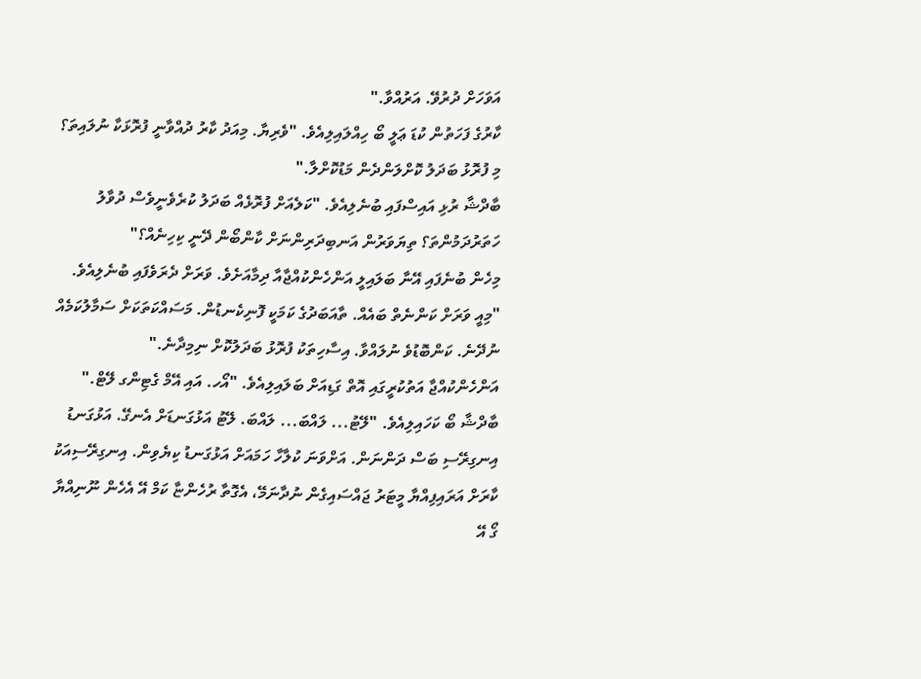އަވަހަށް ދުރުވޭ. އަރުއްވާ."
ކާރުގެ ފަހަތުން ކުޑަ ޢަލީ ބޯ ހިއްލައިލިއެވެ. "ވެރިޔާ. މިއަދު ކާރު ދުއްވާނީ ފުރޮޅަކާ ނުލައިތަ؟ މި ފުރޮޅު ބަދަލު ކޮށްލަންދެން މަޑުކޮށްލާ."
ބާދްޝާ ރުޅި އައިސްފައި ބުނެލިއެވެ. "ކަލެއަށް ފުރޮޅެއް ބަދަލު ކުރެވެނީވެސް ދުވާލު ހަތަރުދަމުންތަ؟ ތިޔަވަރުން އަނބިދަރިންނަށް ކާންބޯން ދޭނީ ކިހިނެއް؟"
މިހެން ބުނެފައި އޭނާ ބަލައިލީ އަންހެންކުއްޖާއާ ދިމާއަށެވެ. ވަރަށް ދެރަވެފައި ބުނެލިއެވެ. "މިއީ ވަރަށް ކަންނެތް ބައެއް. ތާއަބަދުގެ ކަމަކީ ފޮނިކެނޑުން. މަސައްކަތަކަށް ސަމާލުކަމެއް ނުދޭނެ. ކަންބޮޑުވެ ނުލައްވާ. އިސާހިތަކު ފުރޮޅު ބަދަލުކޮށް ނިމިދާނެ."
އަންހެންކުއްޖާ އަތުކުރީގައި އޮތް ގަޑިއަށް ބަލައިލިއެވެ. "އޯހ. އައި އޭމް ގެޓިންގ ލޭޓް."
ބާދްޝާ ބޯ ކަހައިލިއެވެ. "ލޭޓު... ލައްބަ... ލައްބަ. ލޭޓު އަޅުގަނޑަށް އެނގޭ. އަޅުގަނޑު އިނގިރޭސި ބަސް ދަންނަން. އަށްވަނަ ކުލާހާ ހަމައަށް އަޅުގަނޑު ކިޔެވިން. އިނގިރޭސިއަކު ކާރަށް އަރައިފިއްޔާ މީޓަރު ޖައްސައިގެން ނުދާނަމޭ، އެގޮތާ ރުހެންޏާ ކަމް އޭ އެހެން ނޫނިއްޔާ ގޯ އޭ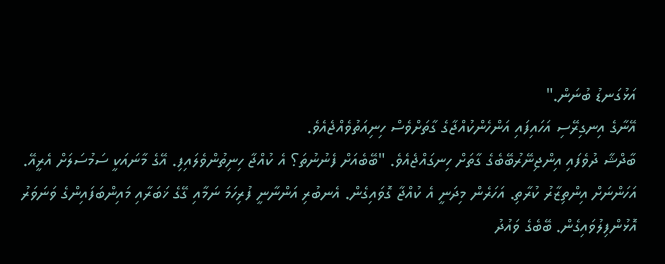އަޅުގަނޑު ބުނަން."
އޭނާގެ އިނގިރޭސި އަހައިފައި އަންހެންކުއްޖާގެ ގާތަށްވެސް ހިނިއަތުވެއްޖެއެވެ.
ބާދްޝާ ދުވެފައި އިންޖިނޭރުބޭބެގެ ގާތަށް ހިނގައްޖެއެވެ. "ބޭބެއަށް ފެނުނުތަ؟ އެ ކުއްޖާ ހިނިތުންވެލައިފި. އޭގެ މާނައަކީ ސަމުސަލަށް އެރީއޭ. އަހަންނަށް އިންތިޒާރު ކުރާތި. އަހަރެން މިދަނީ އެ ކުއްޖާ ގޮވައިގެން. އެނބުރި އަންނާނީ ފުރިހަމަ ނަމާއި ގޭގެ ޚަބަރާއި މައިންބަފައިންގެ ވަނަވަރު އޮޅުންފިލުވައިގެން. ބޭބެގެ ވައުދު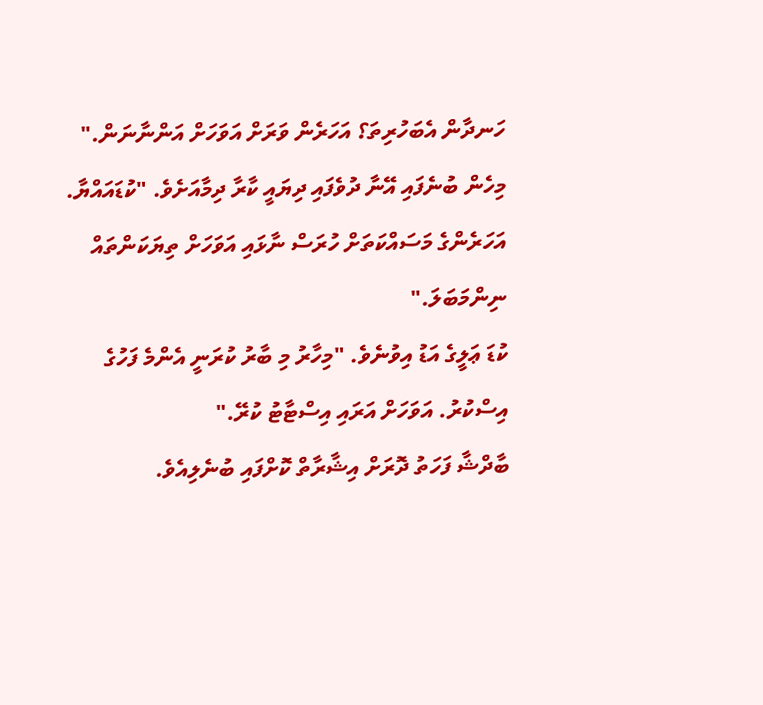ހަނދާން އެބަހުރިތަ؟ އަހަރެން ވަރަށް އަވަހަށް އަންނާނަން."
މިހެން ބުނެފައި އޭނާ ދުވެފައި ދިޔައީ ކާރާ ދިމާއަށެވެ. "ކުޑައައްޔާ. އަހަރެންގެ މަސައްކަތަށް ހުރަސް ނާޅައި އަވަހަށް ތިޔަކަންތައް ނިންމަބަލަ."
ކުޑަ ޢަލީގެ އަޑު އިވުނެވެ. "މިހާރު މި ބާރު ކުރަނީ އެންމެ ފަހުގެ އިސްކުރު. އަވަހަށް އަރައި އިސްޓާޓު ކުރޭ."
ބާދްޝާ ފަހަތު ދޮރަށް އިޝާރާތް ކޮށްފައި ބުނެލިއެވެ.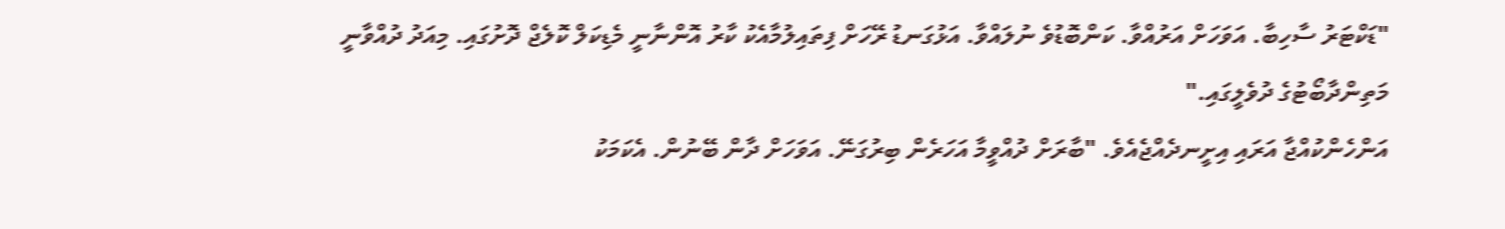"ޑަކްޓަރު ސާހިބާ. އަވަހަށް އަރުއްވާ. ކަންބޮޑުވެ ނުލައްވާ. އަޅުގަނޑު ރޭހަށް ފިތައިލުމާއެކު ކާރު އޮންނާނީ މެޑިކަލް ކޮލެޖް ދޮށުގައި. މިއަދު ދުއްވާނީ މަތިންދާބޯޓުގެ ދުވެލީގައި."
އަންހެންކުއްޖާ އަރައި އިށީނދެއްޖެއެވެ. "ބާރަށް ދުއްވީމާ އަހަރެން ބިރުގަނޭ. އަވަހަށް ދާން ބޭނުން. އެކަމަކު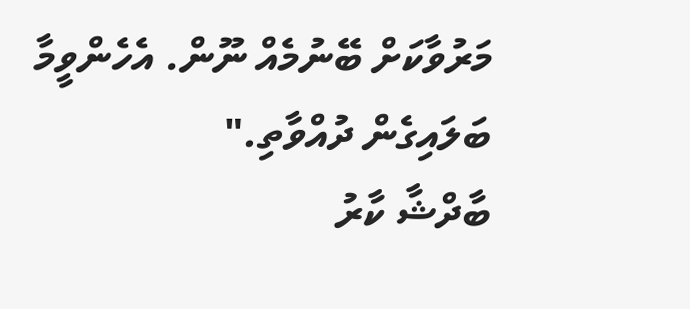މަރުވާކަށް ބޭނުމެއް ނޫން. އެހެންވީމާ ބަލައިގެން ދުއްވާތި."
ބާދްޝާ ކާރު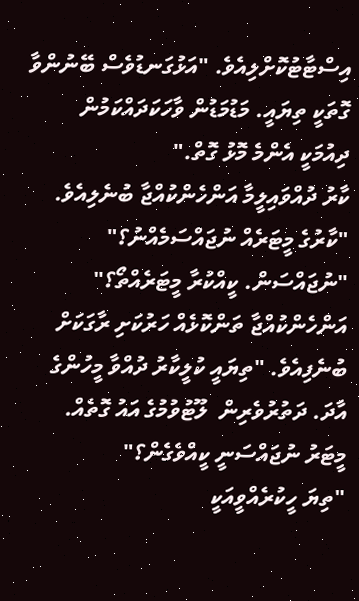އިސްޓާޓުކޮށްލިއެވެ. "އަޅުގަނޑުވެސް ބޭނުންވާ ގޮތަކީ ތިޔައީ. މަޑުމަޑުން ވާހަކަދައްކަމުން ދިއުމަކީ އެންމެ މޮޅު ގޮތް."
ކާރު ދުއްވައިލީމާ އަންހެންކުއްޖާ ބުނެލިއެވެ. "ކާރުގެ މީޓަރެއް ނުޖައްސަމެއްނު؟"
"ނުޖައްސަން. ކީއްކުރާ މީޓަރެއްތޯ؟"
އަންހެންކުއްޖާ ތަންކޮޅެއް ހަރުކަށި ރާގަކަށް ބުނެފިއެވެ. "ތިޔައީ ކުލީކާރު ދުއްވާ މީހުންގެ އާދަ. ދަތުރުވެރިން  ލޫޓުވުމުގެ އައު ގޮތެއް. މީޓަރު ނުޖައްސަނީ ކީއްވެގެން؟"
"ތިޔަ ހީކުރެއްވީއަކީ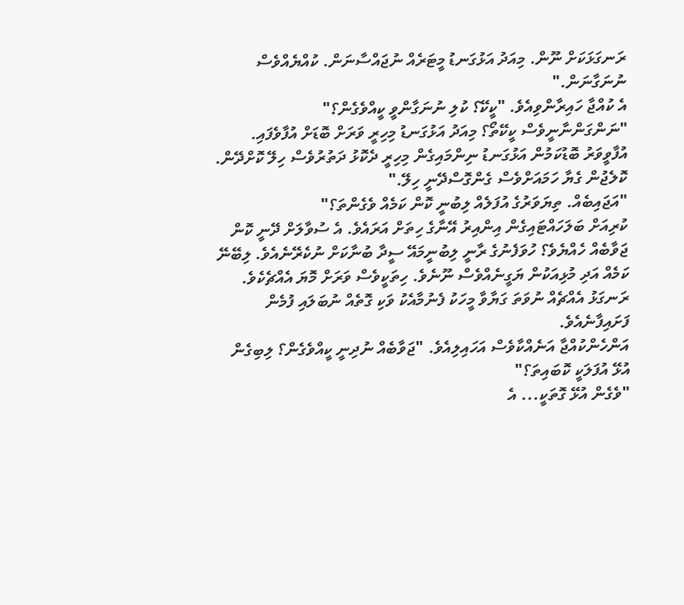ރަނގަޅަކަށް ނޫން. މިއަދު އަޅުގަނޑު މީޓަރެއް ނުޖައްސާނަން. ކުއްޔެއްވެސް ނުނަގާނަން."
އެ ކުއްޖާ ހައިރާންވިއެވެ. "ކީކޭ؟ ކުލި ނުނަގާންވީ ކީއްވެގެން؟"
"ނަންގަންނާނީވެސް ކީކޭތޯ؟ މިއަދު އަޅުގަނޑު މިހިރީ ވަރަށް ބޮޑަށް އުފާވެފައި. އުފާވީވަރު ބޮޑުކަމުން އަޅުގަނޑު ނިންމައިގެން މިހިރީ ދެކޮޅު ދަތުރުވެސް ހިލޭ ކޮށްދޭން. ކޮލެޖުން ގެޔާ ހަމައަށްވެސް ގެންގޮސްދޭނީ ހިލޭ."
"އަޖައިބެއް. ތިޔަވަރުގެ އުފަލެއް ލިބުނީ ކޮން ކަމެއް ވެގެންތަ؟"
ކުރިއަށް ބަލަހައްޓައިގެން އިންއިރު އޭނާގެ ހިތަށް އަރައެވެ. އެ ސުވާލަށް ދޭނީ ކޮން ޖަވާބެއް ހެއްޔެވެ؟ ހުވަފެނުގެ ރާނީ ލިބުނީމައޭ ސީދާ ބުނާކަށް ނުކެރޭނެއެވެ. ލިބޭނޭ ކަމެއް އަދި މުޅިއަކުން ޔަގީނެއްވެސް ނޫނެވެ. ހިތަކީވެސް ވަރަށް މޮޔަ އެއްޗެކެވެ. ރަނގަޅު އެއްޗެއް ނުވަތަ ގަޔާވާ މީހަކު ފެނުމާއެކު ވަކި ގޮތެއް ނުބަލައި ފުމެން ފަށައިފާނެއެވެ.
އަންހެންކުއްޖާ އަނެއްކާވެސް އަހައިލިއެވެ. "ޖަވާބެއް ނުދިނީ ކީއްވެގެން؟ ލިބިގެން އުޅޭ އުފަލަކީ ކޮބައިތަ؟"
"ވެގެން އުޅޭ ގޮތަކީ... އެ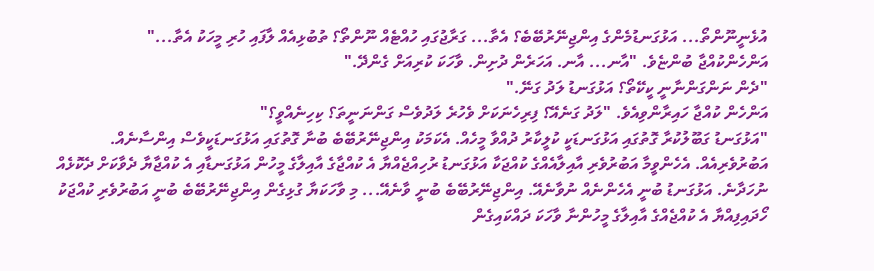އުޅެނީނޫންތޯ... އަޅުގަނޑުމެންގެ އިންޖިނޭރުބޭބެ؟ އެތާ... ގަރާޖުގައި ހުއްޓެއް ނޫންތޯ؟ ތުބުޅިއެއް ލާފައި ހުރި މީހަކު އެތާ..."
އަންހެންކުއްޖާ ބުންޏެވެ. "އާނ... އާނ. އަހަރެން ދުށިން. ވާހަކަ ކުރިއަށް ގެންދޭ."
"ދެން ނަންގަންނާނީ ކީކޭތޯ؟ އަޅުގަނޑު ލަދު ގަނޭ."
އަންހެން ކުއްޖާ ހައިރާންވިއެވެ. "ލަދު ގަނެއޭ؟ ފިރިހެނަކަށް ވެހުރެ ލަދުވެސް ގަންނަނީތަ؟ ކިހިނެއްވީ؟"
"އަޅުގަނޑު ގަބޫލުކުރާ ގޮތުގައި އަޅުގަނޑަކީ ކުލީކާރު ދުއްވާ މީހެއް. އެކަމަކު އިންޖިނޭރުބޭބެ ބުނާ ގޮތުގައި އަޅުގަނޑަކީވެސް އިންސާނެއް. އަބުރުވެރިއެއް. އެހެންވީމާ އަބުރުވެރި އާއިލާއެއްގެ ކުއްޖަކާ އަޅުގަނޑު ރުހިއްޖެއްޔާ އެ ކުއްޖާގެ އާއިލާގެ މީހުން އަޅުގަނޑާއި އެ ކުއްޖާޔާ ދެވާކަށް ދެކޮޅެއް ނުހަދާނެ. އަޅުގަނޑު ބުނީ އެހެންނެއް ނުވާނެއޭ. އިންޖިނޭރުބޭބެ ބުނީ ވާނެއޭ... މި ވާހަކަޔާ ގުޅިގެން އިންޖިނޭރުބޭބެ ބުނީ އަބުރުވެރި ކުއްޖަކު ހޯދައިފިއްޔާ އެ ކުއްޖެއްގެ އާއިލާގެ މީހުންނާ ވާހަކަ ދައްކައިގެން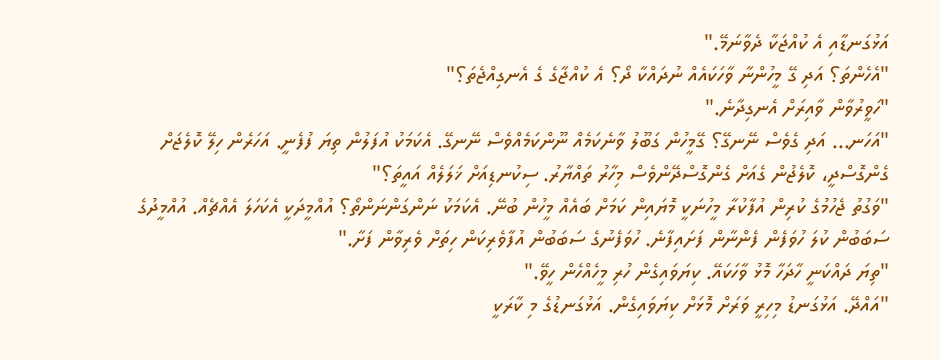އަޅުގަނޑާއި އެ ކުއްޖަކާ ދެވާނަމޭ."
"އެހެންތަ؟ އަދި ގޭ މީހުންނާ ވާހަކައެއް ނުދައްކާ ދޯ؟ އެ ކުއްޖާގެ ގެ އެނގިއްޖެތަ؟"
"ހަވީރުވާން ވާއިރަށް އެނގިދާނެ."
"އަހަނ... އަދި ގެވެސް ނޭނގޭ؟ ގޭމީހުން ގަބޫލު ވާނެކަމެއް ނޫންކަމެއްވެސް ނޭނގޭ. އެކަމަކު އުފަލުން ތިޔަ ފުފެނީ. އަހަރެން ހިލޭ ކޮލެޖަށް ގެންގޮސްދީ، ކޮލެޖުން ގެއަށް ގެންގޮސްދޭންވެސް މިހާރު ތައްޔާރު. ސިކުނޑިއަށް ޚަލަލެއް އައީތަ؟"
"ވަގުތު ޖެހުމުގެ ކުރިން އުފާކުރާ މީހުނަކީ މޮޔައިން ކަމަށް ބައެއް މީހުން ބުނޭ. އެކަމަކު ނަންގަންނަންތޯ؟ އުއްމީދަކީ އެކަހަލަ އެއްޗެއް. އުއްމީދުގެ ސަބަބުން ކުލަ ހުވަފެން ފެންނާން ފަށައިފާނެ. ހުވަފެނުގެ ސަބަބުން އުފާވެރިކަން ހިތަށް ވެރިވާން ފަށާ."
"ތިޔަ ދައްކަނީ ހާދަހާ މޮޅު ވާހަކައޭ. ކިޔަވައިގެން ހުރި މީހެއްހެން ހީވޭ."
"އައްދޭ. އަޅުގަނޑު މިހިރީ ވަރަށް މޮޅަށް ކިޔަވައިގެން. އަޅުގަނޑުގެ މި ކާރަކީ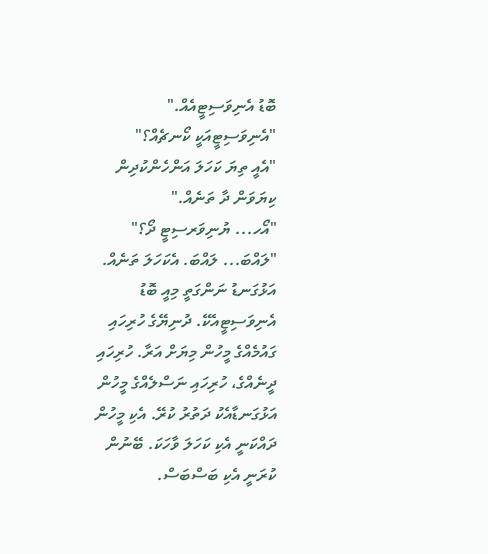ބޮޑު އެނިވަސިޓީއެއް."
"އެނިވަސިޓީއަކީ ކޯނޗެއް؟"
"އެއީ ތިޔަ ކަހަލަ އަންހެންކުދިން ކިޔަވަން ދާ ތަނެއް."
"އޯހ... ޔުނިވަރސިޓީ ދޯ؟"
"ލައްބަ... ލައްބަ. އެކަހަލަ ތަނެއް. އަޅުގަނޑު ނަންގަތީ މިއީ ބޮޑު އެނިވަސިޓީއެކޭ. ދުނިޔޭގެ ހުރިހައި ގައުމެއްގެ މީހުން މިޔަށް އަރާ. ހުރިހައި ދީނެއްގެ، ހުރިހައި ނަސްލެއްގެ މީހުން އަޅުގަނޑާއެކު ދަތުރު ކުރޭ. އެކި މީހުން ދައްކަނީ އެކި ކަހަލަ ވާހަކަ. ބޭނުން ކުރަނީ އެކި ބަސްބަސް.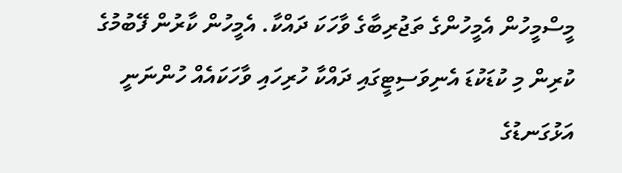މީސްމީހުން އެމީހުންގެ ތަޖުރިބާގެ ވާހަކަ ދައްކާ. އެމީހުން ކާރުން ފޭބުމުގެ ކުރިން މި ކުޑަކުޑަ އެނިވަސިޓީގައި ދައްކާ ހުރިހައި ވާހަކައެއް ހުންނަނީ އަޅުގަނޑުގެ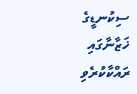ސިކުނޑީގެ ޚަޒާނާގައި ރައްކާކުރެވި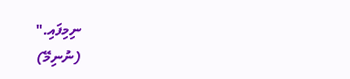ނިމިފައި."
(ނުނިމޭ)